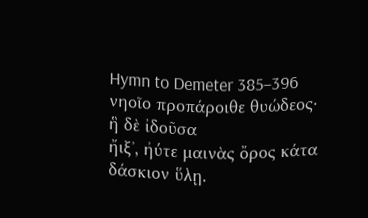Hymn to Demeter 385–396
νηοῖο προπάροιθε θυώδεος· ἣ δὲ ἰδοῦσα
ἤιξʼ, ἠύτε μαινὰς ὄρος κάτα δάσκιον ὕλῃ.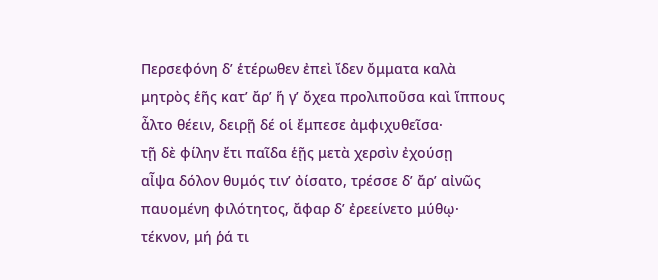Περσεφόνη δʼ ἑτέρωθεν ἐπεὶ ἴδεν ὄμματα καλὰ
μητρὸς ἑῆς κατʼ ἄρʼ ἥ γʼ ὄχεα προλιποῦσα καὶ ἵππους
ἆλτο θέειν, δειρῇ δέ οἱ ἔμπεσε ἀμφιχυθεῖσα·
τῇ δὲ φίλην ἔτι παῖδα ἑῇς μετὰ χερσὶν ἐχούσῃ
αἶψα δόλον θυμός τινʼ ὀίσατο, τρέσσε δʼ ἄρʼ αἰνῶς
παυομένη φιλότητος, ἄφαρ δʼ ἐρεείνετο μύθῳ·
τέκνον, μή ῥά τι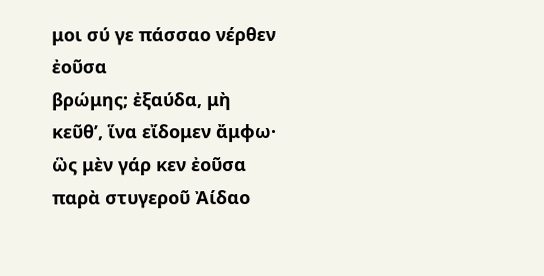μοι σύ γε πάσσαο νέρθεν ἐοῦσα
βρώμης; ἐξαύδα, μὴ κεῦθʼ, ἵνα εἴδομεν ἄμφω·
ὣς μὲν γάρ κεν ἐοῦσα παρὰ στυγεροῦ Ἀίδαο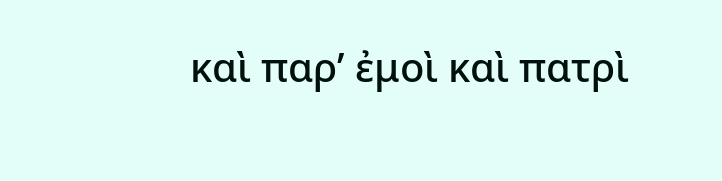καὶ παρʼ ἐμοὶ καὶ πατρὶ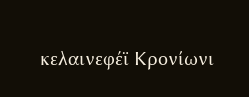κελαινεφέϊ Κρονίωνι